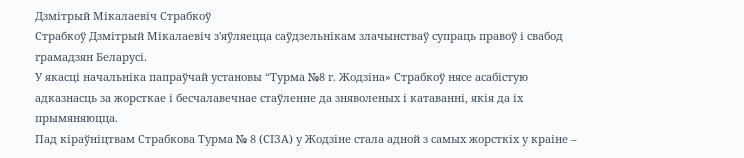Дзмітрый Мікалаевіч Страбкоў
Страбкоў Дзмітрый Мікалаевіч з'яўляецца саўдзельнікам злачынстваў супраць правоў і свабод грамадзян Беларусі.
У якасці начальніка папраўчай установы “Турма №8 г. Жодзіна» Страбкоў нясе асабістую адказнасць за жорсткае і бесчалавечнае стаўленне да зняволеных і катаванні, якія да іх прымяняюцца.
Пад кіраўніцтвам Страбкова Турма № 8 (СІЗА) у Жодзіне стала адной з самых жорсткіх у краіне –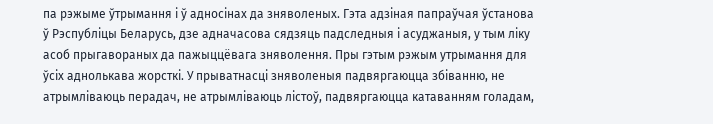па рэжыме ўтрымання і ў адносінах да зняволеных. Гэта адзіная папраўчая ўстанова ў Рэспубліцы Беларусь, дзе адначасова сядзяць падследныя і асуджаныя, у тым ліку асоб прыгавораных да пажыццёвага зняволення. Пры гэтым рэжым утрымання для ўсіх аднолькава жорсткі. У прыватнасці зняволеныя падвяргаюцца збіванню, не атрымліваюць перадач, не атрымліваюць лістоў, падвяргаюцца катаванням голадам,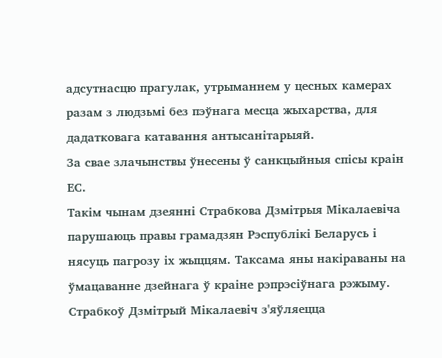адсутнасцю прагулак, утрыманнем у цесных камерах разам з людзьмі без пэўнага месца жыхарства, для дадатковага катавання антысанітарыяй.
За свае злачынствы ўнесены ў санкцыйныя спісы краін ЕС.
Такім чынам дзеянні Страбкова Дзмітрыя Мікалаевіча парушаюць правы грамадзян Рэспублікі Беларусь і нясуць пагрозу іх жыццям. Таксама яны накіраваны на ўмацаванне дзейнага ў краіне рэпрэсіўнага рэжыму.
Страбкоў Дзмітрый Мікалаевіч з'яўляецца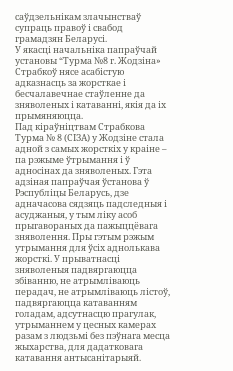саўдзельнікам злачынстваў супраць правоў і свабод грамадзян Беларусі.
У якасці начальніка папраўчай установы “Турма №8 г. Жодзіна» Страбкоў нясе асабістую адказнасць за жорсткае і бесчалавечнае стаўленне да зняволеных і катаванні, якія да іх прымяняюцца.
Пад кіраўніцтвам Страбкова Турма № 8 (СІЗА) у Жодзіне стала адной з самых жорсткіх у краіне – па рэжыме ўтрымання і ў адносінах да зняволеных. Гэта адзіная папраўчая ўстанова ў Рэспубліцы Беларусь, дзе адначасова сядзяць падследныя і асуджаныя, у тым ліку асоб прыгавораных да пажыццёвага зняволення. Пры гэтым рэжым утрымання для ўсіх аднолькава жорсткі. У прыватнасці зняволеныя падвяргаюцца збіванню, не атрымліваюць перадач, не атрымліваюць лістоў, падвяргаюцца катаванням голадам, адсутнасцю прагулак, утрыманнем у цесных камерах разам з людзьмі без пэўнага месца жыхарства, для дадатковага катавання антысанітарыяй.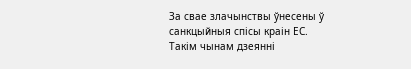За свае злачынствы ўнесены ў санкцыйныя спісы краін ЕС.
Такім чынам дзеянні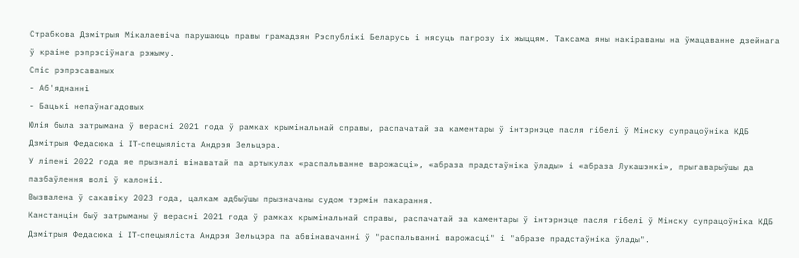Страбкова Дзмітрыя Мікалаевіча парушаюць правы грамадзян Рэспублікі Беларусь і нясуць пагрозу іх жыццям. Таксама яны накіраваны на ўмацаванне дзейнага ў краіне рэпрэсіўнага рэжыму.
Спіс рэпрэсаваных
- Аб'яднанні
- Бацькі непаўнагадовых
Юлія была затрымана ў верасні 2021 года ў рамках крымінальнай справы, распачатай за каментары ў інтэрнэце пасля гібелі ў Мінску супрацоўніка КДБ Дзмітрыя Федасюка і IT-спецыяліста Андрэя Зельцэра.
У ліпені 2022 года яе прызналі вінаватай па артыкулах «распальванне варожасці», «абраза прадстаўніка ўлады» і «абраза Лукашэнкі», прыгаварыўшы да пазбаўлення волі ў калоніі.
Вызвалена ў сакавіку 2023 года, цалкам адбыўшы прызначаны судом тэрмін пакарання.
Канстанцін быў затрыманы ў верасні 2021 года ў рамках крымінальнай справы, распачатай за каментары ў інтэрнэце пасля гібелі ў Мінску супрацоўніка КДБ Дзмітрыя Федасюка і IT-спецыяліста Андрэя Зельцэра па абвінавачанні ў "распальванні варожасці" і "абразе прадстаўніка ўлады".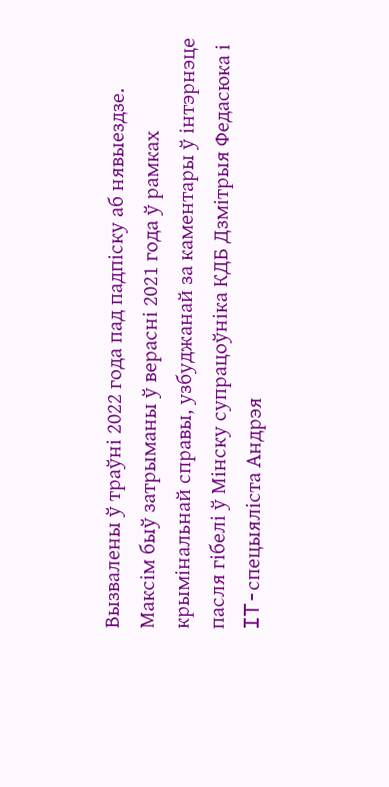Вызвалены ў траўні 2022 года пад падпіску аб нявыездзе.
Максім быў затрыманы ў верасні 2021 года ў рамках крымінальнай справы, узбуджанай за каментары ў інтэрнэце пасля гібелі ў Мінску супрацоўніка КДБ Дзмітрыя Федасюка і IT-спецыяліста Андрэя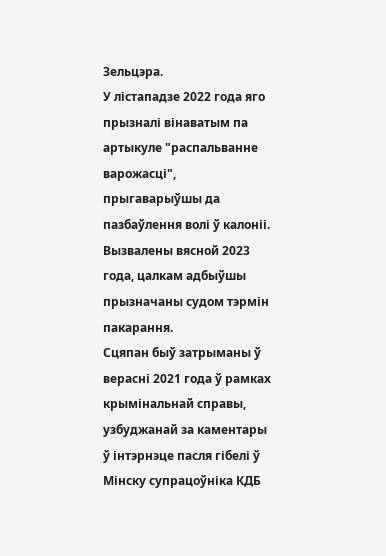Зельцэра.
У лістападзе 2022 года яго прызналі вінаватым па артыкуле "распальванне варожасці", прыгаварыўшы да пазбаўлення волі ў калоніі.
Вызвалены вясной 2023 года, цалкам адбыўшы прызначаны судом тэрмін пакарання.
Сцяпан быў затрыманы ў верасні 2021 года ў рамках крымінальнай справы, узбуджанай за каментары ў інтэрнэце пасля гібелі ў Мінску супрацоўніка КДБ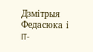Дзмітрыя Федасюка і IT-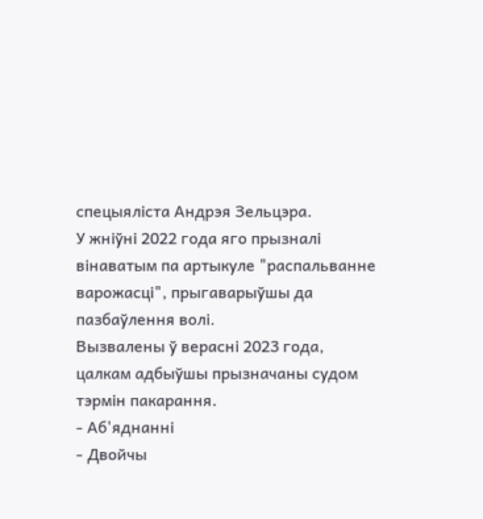спецыяліста Андрэя Зельцэра.
У жніўні 2022 года яго прызналі вінаватым па артыкуле "распальванне варожасці", прыгаварыўшы да пазбаўлення волі.
Вызвалены ў верасні 2023 года, цалкам адбыўшы прызначаны судом тэрмін пакарання.
- Аб'яднанні
- Двойчы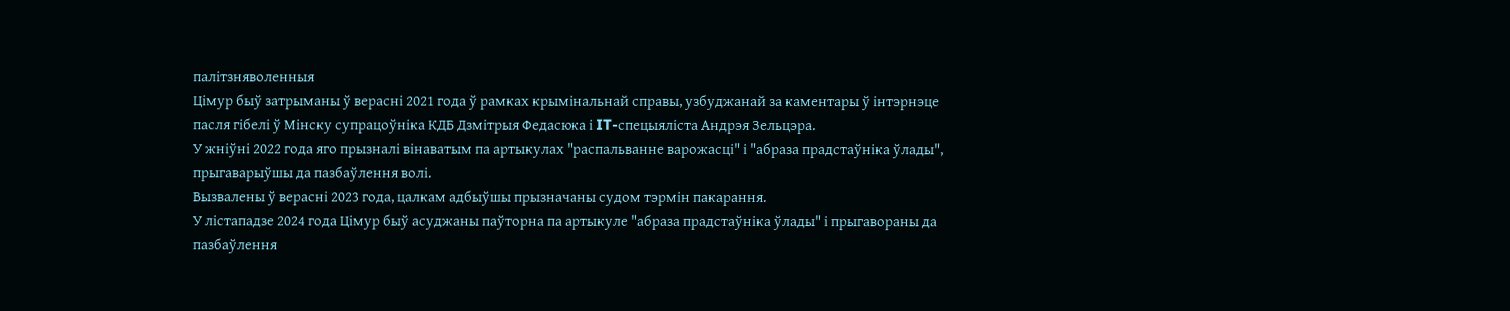палітзняволенныя
Цімур быў затрыманы ў верасні 2021 года ў рамках крымінальнай справы, узбуджанай за каментары ў інтэрнэце пасля гібелі ў Мінску супрацоўніка КДБ Дзмітрыя Федасюка і IT-спецыяліста Андрэя Зельцэра.
У жніўні 2022 года яго прызналі вінаватым па артыкулах "распальванне варожасці" і "абраза прадстаўніка ўлады", прыгаварыўшы да пазбаўлення волі.
Вызвалены ў верасні 2023 года, цалкам адбыўшы прызначаны судом тэрмін пакарання.
У лістападзе 2024 года Цімур быў асуджаны паўторна па артыкуле "абраза прадстаўніка ўлады" і прыгавораны да пазбаўлення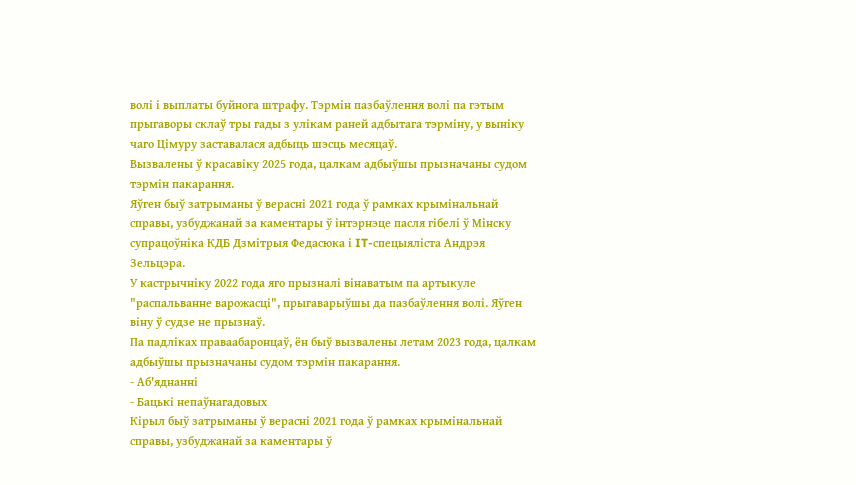волі і выплаты буйнога штрафу. Тэрмін пазбаўлення волі па гэтым прыгаворы склаў тры гады з улікам раней адбытага тэрміну, у выніку чаго Цімуру заставалася адбыць шэсць месяцаў.
Вызвалены ў красавіку 2025 года, цалкам адбыўшы прызначаны судом тэрмін пакарання.
Яўген быў затрыманы ў верасні 2021 года ў рамках крымінальнай справы, узбуджанай за каментары ў інтэрнэце пасля гібелі ў Мінску супрацоўніка КДБ Дзмітрыя Федасюка і IT-спецыяліста Андрэя Зельцэра.
У кастрычніку 2022 года яго прызналі вінаватым па артыкуле "распальванне варожасці", прыгаварыўшы да пазбаўлення волі. Яўген віну ў судзе не прызнаў.
Па падліках праваабаронцаў, ён быў вызвалены летам 2023 года, цалкам адбыўшы прызначаны судом тэрмін пакарання.
- Аб'яднанні
- Бацькі непаўнагадовых
Кірыл быў затрыманы ў верасні 2021 года ў рамках крымінальнай справы, узбуджанай за каментары ў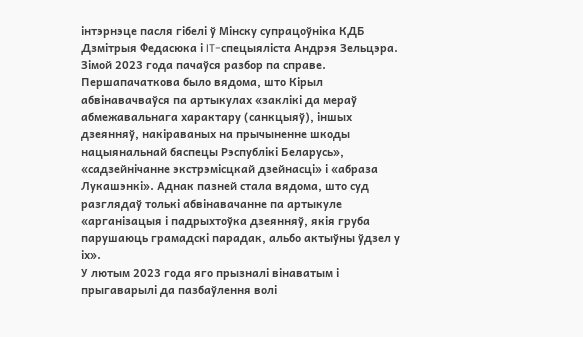інтэрнэце пасля гібелі ў Мінску супрацоўніка КДБ Дзмітрыя Федасюка і IT-спецыяліста Андрэя Зельцэра.
Зімой 2023 года пачаўся разбор па справе. Першапачаткова было вядома, што Кірыл абвінавачваўся па артыкулах «заклікі да мераў абмежавальнага характару (санкцыяў), іншых дзеянняў, накіраваных на прычыненне шкоды нацыянальнай бяспецы Рэспублікі Беларусь», «садзейнічанне экстрэмісцкай дзейнасці» і «абраза Лукашэнкі». Аднак пазней стала вядома, што суд разглядаў толькі абвінавачанне па артыкуле «арганізацыя і падрыхтоўка дзеянняў, якія груба парушаюць грамадскі парадак, альбо актыўны ўдзел у іх».
У лютым 2023 года яго прызналі вінаватым і прыгаварылі да пазбаўлення волі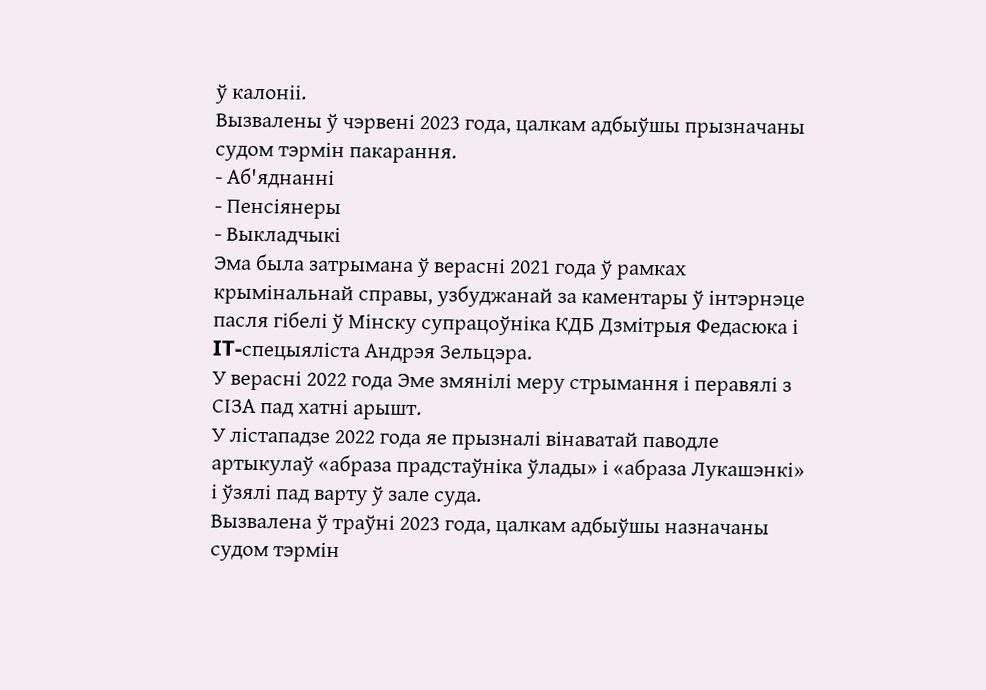ў калоніі.
Вызвалены ў чэрвені 2023 года, цалкам адбыўшы прызначаны судом тэрмін пакарання.
- Аб'яднанні
- Пенсіянеры
- Выкладчыкі
Эма была затрымана ў верасні 2021 года ў рамках крымінальнай справы, узбуджанай за каментары ў інтэрнэце пасля гібелі ў Мінску супрацоўніка КДБ Дзмітрыя Федасюка і IT-спецыяліста Андрэя Зельцэра.
У верасні 2022 года Эме змянілі меру стрымання і перавялі з СІЗА пад хатні арышт.
У лістападзе 2022 года яе прызналі вінаватай паводле артыкулаў «абраза прадстаўніка ўлады» і «абраза Лукашэнкі» і ўзялі пад варту ў зале суда.
Вызвалена ў траўні 2023 года, цалкам адбыўшы назначаны судом тэрмін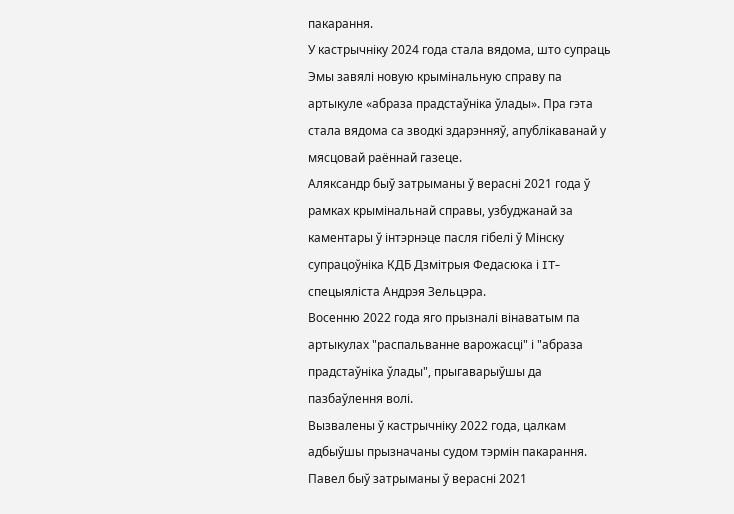пакарання.
У кастрычніку 2024 года стала вядома, што супраць Эмы завялі новую крымінальную справу па артыкуле «абраза прадстаўніка ўлады». Пра гэта стала вядома са зводкі здарэнняў, апублікаванай у мясцовай раённай газеце.
Аляксандр быў затрыманы ў верасні 2021 года ў рамках крымінальнай справы, узбуджанай за каментары ў інтэрнэце пасля гібелі ў Мінску супрацоўніка КДБ Дзмітрыя Федасюка і IT-спецыяліста Андрэя Зельцэра.
Восенню 2022 года яго прызналі вінаватым па артыкулах "распальванне варожасці" і "абраза прадстаўніка ўлады", прыгаварыўшы да пазбаўлення волі.
Вызвалены ў кастрычніку 2022 года, цалкам адбыўшы прызначаны судом тэрмін пакарання.
Павел быў затрыманы ў верасні 2021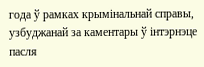года ў рамках крымінальнай справы, узбуджанай за каментары ў інтэрнэце пасля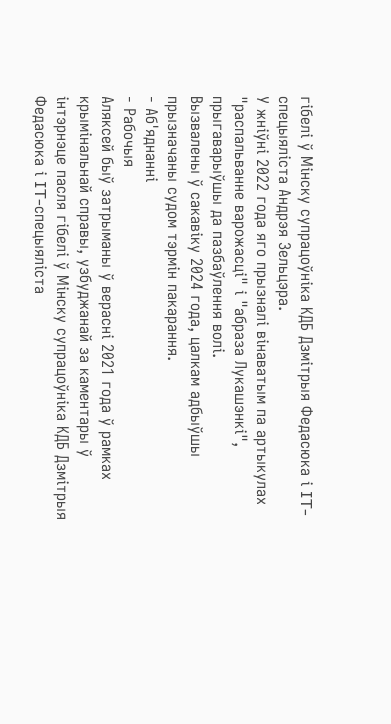гібелі ў Мінску супрацоўніка КДБ Дзмітрыя Федасюка і IT-спецыяліста Андрэя Зельцэра.
У жніўні 2022 года яго прызналі вінаватым па артыкулах "распальванне варожасці" і "абраза Лукашэнкі", прыгаварыўшы да пазбаўлення волі.
Вызвалены ў сакавіку 2024 года, цалкам адбыўшы прызначаны судом тэрмін пакарання.
- Аб'яднанні
- Рабочыя
Аляксей быў затрыманы ў верасні 2021 года ў рамках крымінальнай справы, узбуджанай за каментары ў інтэрнэце пасля гібелі ў Мінску супрацоўніка КДБ Дзмітрыя Федасюка і IT-спецыяліста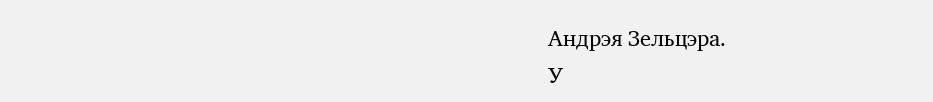Андрэя Зельцэра.
У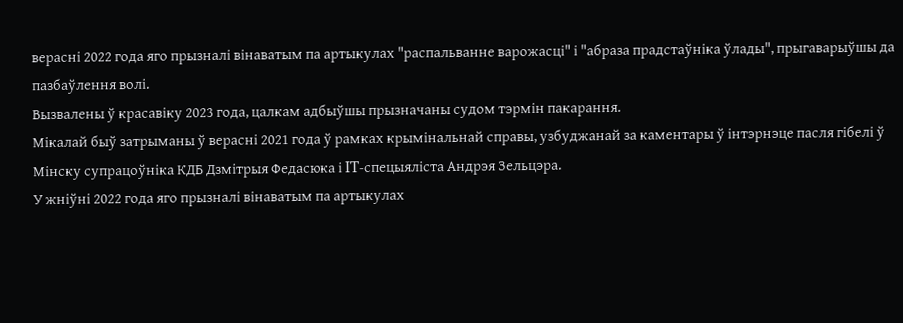верасні 2022 года яго прызналі вінаватым па артыкулах "распальванне варожасці" і "абраза прадстаўніка ўлады", прыгаварыўшы да пазбаўлення волі.
Вызвалены ў красавіку 2023 года, цалкам адбыўшы прызначаны судом тэрмін пакарання.
Мікалай быў затрыманы ў верасні 2021 года ў рамках крымінальнай справы, узбуджанай за каментары ў інтэрнэце пасля гібелі ў Мінску супрацоўніка КДБ Дзмітрыя Федасюка і IT-спецыяліста Андрэя Зельцэра.
У жніўні 2022 года яго прызналі вінаватым па артыкулах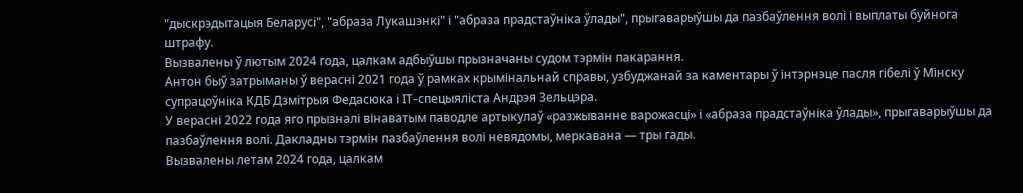"дыскрэдытацыя Беларусі", "абраза Лукашэнкі" і "абраза прадстаўніка ўлады", прыгаварыўшы да пазбаўлення волі і выплаты буйнога штрафу.
Вызвалены ў лютым 2024 года, цалкам адбыўшы прызначаны судом тэрмін пакарання.
Антон быў затрыманы ў верасні 2021 года ў рамках крымінальнай справы, узбуджанай за каментары ў інтэрнэце пасля гібелі ў Мінску супрацоўніка КДБ Дзмітрыя Федасюка і IT-спецыяліста Андрэя Зельцэра.
У верасні 2022 года яго прызналі вінаватым паводле артыкулаў «разжыванне варожасці» і «абраза прадстаўніка ўлады», прыгаварыўшы да пазбаўлення волі. Дакладны тэрмін пазбаўлення волі невядомы, меркавана — тры гады.
Вызвалены летам 2024 года, цалкам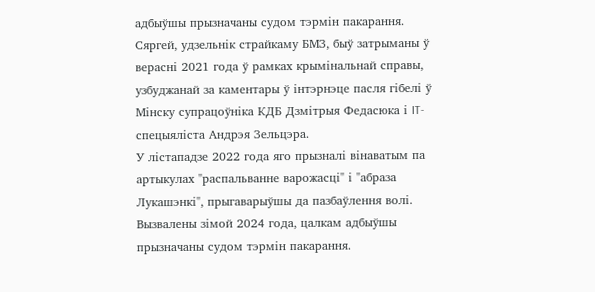адбыўшы прызначаны судом тэрмін пакарання.
Сяргей, удзельнік страйкаму БМЗ, быў затрыманы ў верасні 2021 года ў рамках крымінальнай справы, узбуджанай за каментары ў інтэрнэце пасля гібелі ў Мінску супрацоўніка КДБ Дзмітрыя Федасюка і IT-спецыяліста Андрэя Зельцэра.
У лістападзе 2022 года яго прызналі вінаватым па артыкулах "распальванне варожасці" і "абраза Лукашэнкі", прыгаварыўшы да пазбаўлення волі.
Вызвалены зімой 2024 года, цалкам адбыўшы прызначаны судом тэрмін пакарання.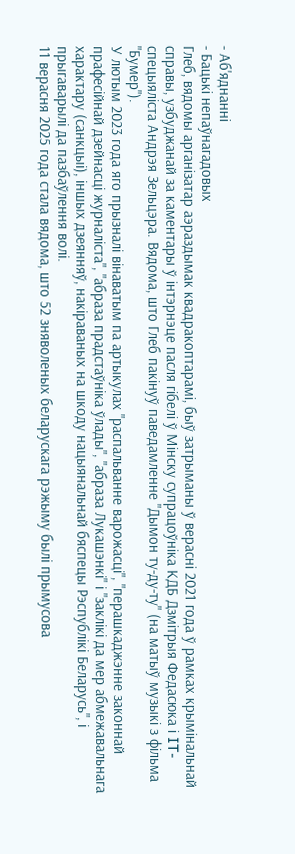- Аб'яднанні
- Бацькі непаўнагадовых
Глеб, вядомы арганізатар аэраздымак квадракоптарамі, быў затрыманы ў верасні 2021 года ў рамках крымінальнай справы, узбуджанай за каментары ў інтэрнэце пасля гібелі ў Мінску супрацоўніка КДБ Дзмітрыя Федасюка і IT-спецыяліста Андрэя Зельцэра. Вядома, што Глеб пакінуў паведамленне "Дымон ту-ду-ту" (на матыў музыкі з фільма "Бумер").
У лютым 2023 года яго прызналі вінаватым па артыкулах "распальванне варожасці", "перашкаджэнне законнай прафесійнай дзейнасці журналіста", "абраза прадстаўніка ўлады", "абраза Лукашэнкі" і "заклікі да мер абмежавальнага характару (санкцыі), іншых дзеянняў, накіраваных на шкоду нацыянальнай бяспецы Рэспублікі Беларусь", і прыгаварылі да пазбаўлення волі.
11 верасня 2025 года стала вядома, што 52 зняволеных беларускага рэжыму былі прымусова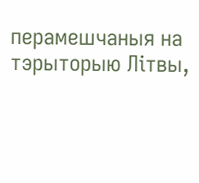перамешчаныя на тэрыторыю Літвы,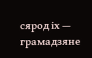сярод іх — грамадзяне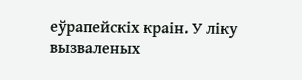еўрапейскіх краін. У ліку вызваленых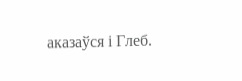аказаўся і Глеб.